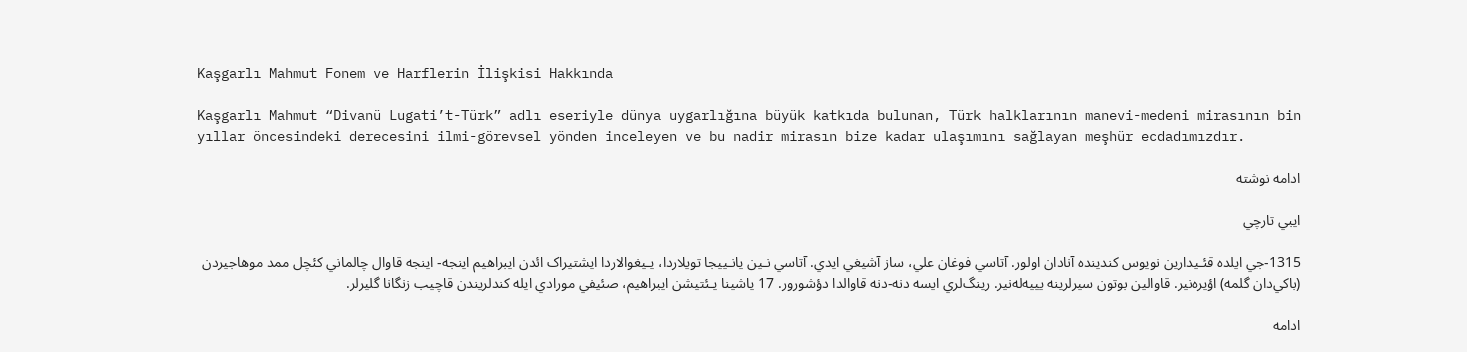Kaşgarlı Mahmut Fonem ve Harflerin İlişkisi Hakkında

Kaşgarlı Mahmut “Divanü Lugati’t-Türk” adlı eseriyle dünya uygarlığına büyük katkıda bulunan, Türk halklarının manevi-medeni mirasının bin yıllar öncesindeki derecesini ilmi-görevsel yönden inceleyen ve bu nadir mirasın bize kadar ulaşımını sağlayan meşhür ecdadımızdır.

ادامه نوشته

ايبي تارچي

1315-جي ايلده قئـيدارين نويوس کندينده آنادان اولور. آتاسي فوغان علي، ساز آشيغي‌ ايدي. آتاسي ‌نـين يانـييجا تويلاردا، يـيغوالاردا ايشتيراک ائدن ايبراهيم اينجه- اينجه قاوال چالماني کئچل ممد موهاجيردن (باکي‌دان گلمه) اؤيره‌نير. قاوالين بوتون سيرلرينه يييه‌له‌نير. رينگ‌لري ايسه دنه-دنه قاوالدا دؤشورور. 17 ياشينا يـئتيشن ايبراهيم، صئيفي مورادي ايله کندلريندن قاچيب زنگانا گليرلر.

ادامه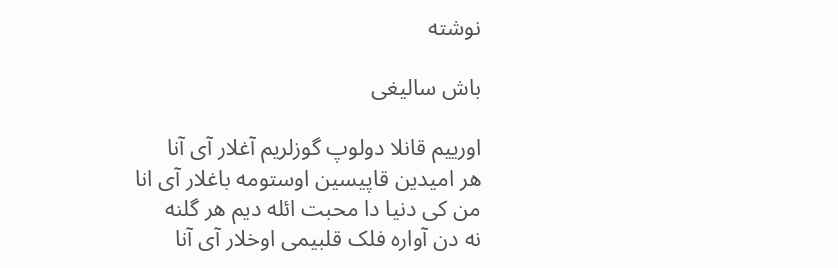نوشته

باش سالیغی

اورییم قانلا دولوپ گوزلریم آغلار آی آنا
هر امیدین قاپیسین اوستومه باغلار آی انا
من کی دنیا دا محبت ائله دیم هر گلنه
نه دن آواره فلک قلبیمی اوخلار آی آنا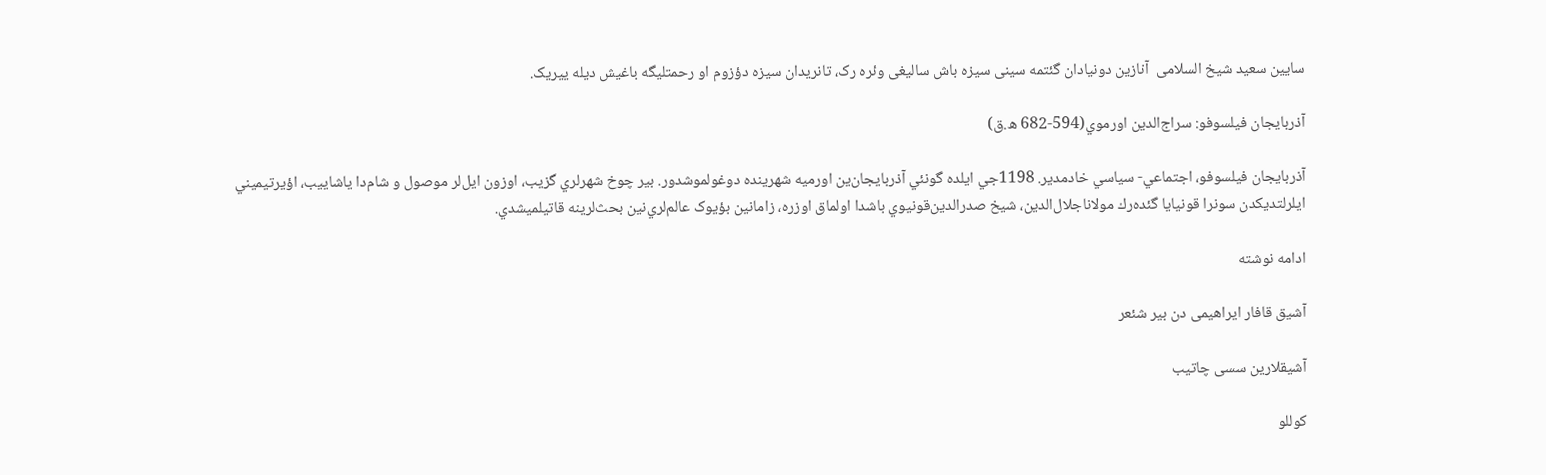سایین سعید شیخ السلامی  آنازین دونیادان گئتمه سینی سیزه باش سالیغی وئره رک، تانریدان سیزه دؤزوم او رحمتلیگه باغیش دیله ییریک.

آذربايجان فيلسوفو: سراج‌الدين اورموي(594-682 ه.ق)

آذربايجان فيلسوفو، اجتماعي- سياسي خادمدير. 1198جي ايلده گونئي آذربايجان‌ين اورميه شهرينده دوغولموشدور. بير چوخ شهرلري گزیب، اوزون ايل‌لر موصول و شام‌دا یاشاییب، اؤيرتيميني ايلرلتديکدن سونرا قونيايا گئده‌رك مولاناجلال‌الدين، شيخ صدرالدين‌قونيوي باشدا اولماق اوزره، زامانين بؤيوک عالم‌لري‌نين بحث‌لرينه قاتيلميشدي.

ادامه نوشته

آشیق قافار ایراهیمی دن بیر شئعر

آشیقلارین سسی چاتیب

کوللو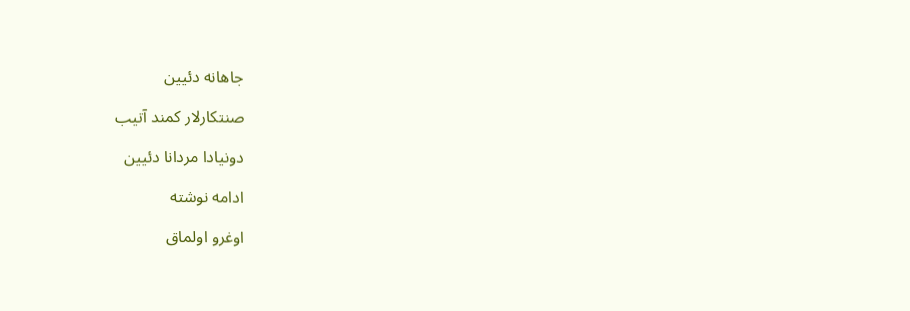جاهانه دئیین

صنتکارلار کمند آتیب

دونیادا مردانا دئیین

ادامه نوشته

اوغرو اولماق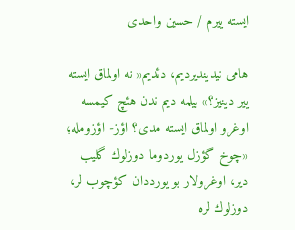ایسته ییرم / حسین واحدی

هامی نیدیندیردیم، دئدیم« نه اولماق ایسته ییر دینیز؟» بیلمه دیم ندن هئچ كیمسه اوغرو اولماق ایسته مدی؟ اؤز- اؤزومله؛ «چوخ گؤزل یوردوما دوزلوك گلیب دیر، اوغرولار بو یورددان كؤچوب لر، دوزلوك لره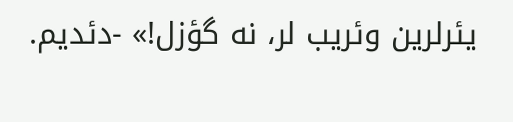یئرلرین وئریب لر، نه گؤزل!» -دئدیم.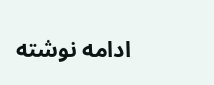ادامه نوشته